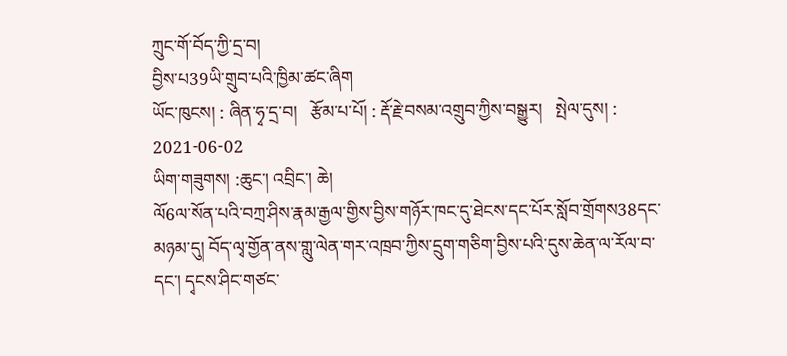ཀྲུང་གོ་བོད་ཀྱི་དྲ་བ།
བྱིས་པ39ཡི་གྲུབ་པའི་ཁྱིམ་ཚང་ཞིག
ཡོང་ཁུངས། : ཞིན་ཧྭ་དྲ་བ།   རྩོམ་པ་པོ། : རྡོ་རྗེ་བསམ་འགྲུབ་ཀྱིས་བསྒྱུར།   སྤེལ་དུས། : 2021-06-02
ཡིག་གཟུགས། :ཆུང་། འབྲིང་། ཆེ།
ལོ6ལ་སོན་པའི་བཀྲ་ཤིས་རྣམ་རྒྱལ་གྱིས་བྱིས་གཉོར་ཁང་དུ་ཐེངས་དང་པོར་སློབ་གྲོགས38དང་མཉམ་དུ། བོད་ལྭ་གྱོན་ནས་གླུ་ལེན་གར་འཁྲབ་ཀྱིས་དྲུག་གཅིག་བྱིས་པའི་དུས་ཆེན་ལ་རོལ་བ་དང་། དྭངས་ཤིང་གཙང་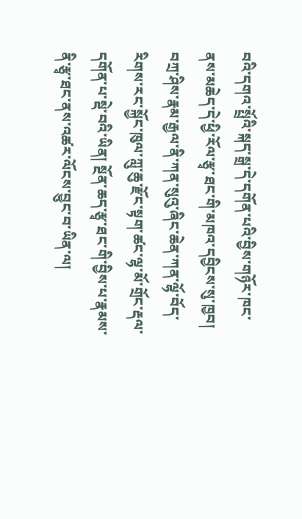བའི་དགའ་སྤྲོའི་སྐད་སྒྲ་དེ་དགོན་པའི་བྱིས་གཉོར་ཁང་ནས་མཆེད་དེ་ཕྱི་རོལ་རྩྭ་ཐང་གི་མཁའ་དབྱིངས་སུ་ཁྱབ།
བཀྲ་ཤིས་རྣམ་རྒྱལ་ནི་ཀན་སུའུ་ཞིང་ཆེན་ཀན་ལྷོ་བོད་རིགས་རང་སྐྱོང་ཁུལ་ཀླུ་ཆུ་རྫོང་སྟག་ཚང་ལྷ་མོ་གྲོང་རྡལ་དགོན་པ་སྡེ་བའི་ཡིན། སྔོན་ཆད་རྩྭ་ཐང་གི་བྱིས་པ་རྣམས་ནི་རྩྭ་ཐང་ནས་འཚར་ལོངས་བྱུང་བ་ཡིན་ལ།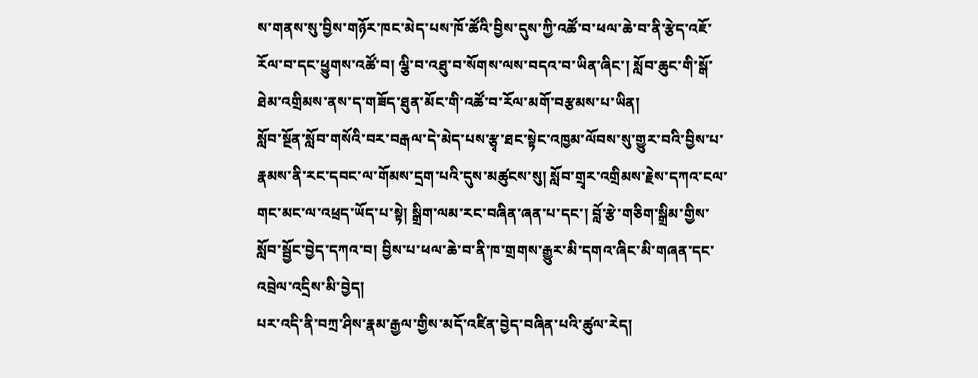ས་གནས་སུ་བྱིས་གཉོར་ཁང་མེད་པས་ཁོ་ཚོའི་བྱིས་དུས་ཀྱི་འཚོ་བ་ཕལ་ཆེ་བ་ནི་རྩེད་འཇོ་རོལ་བ་དང་ཕྱུགས་འཚོ་བ། ལྕི་བ་འཐུ་བ་སོགས་ལས་བདའ་བ་ཡིན་ཞིང་། སློབ་ཆུང་གི་སྒོ་ཐེམ་འགྲིམས་ནས་ད་གཟོད་ཐུན་མོང་གི་འཚོ་བ་རོལ་མགོ་བརྩམས་པ་ཡིན།
སློབ་སྔོན་སློབ་གསོའི་བར་བརྒལ་དེ་མེད་པས་རྩྭ་ཐང་སྟེང་འཁྱམ་ལོབས་སུ་གྱུར་བའི་བྱིས་པ་རྣམས་ནི་རང་དབང་ལ་གོམས་དྲག་པའི་དུས་མཚུངས་སུ། སློབ་གྲྭར་འགྲིམས་རྗེས་དཀའ་ངལ་གང་མང་ལ་འཕྲད་ཡོད་པ་སྟེ། སྒྲིག་ལམ་རང་བཞིན་ཞན་པ་དང་། བློ་རྩེ་གཅིག་སྒྲིམ་གྱིས་སློབ་སྦྱོང་བྱེད་དཀའ་བ། བྱིས་པ་ཕལ་ཆེ་བ་ནི་ཁ་གྲགས་རྒྱུར་མི་དགའ་ཞིང་མི་གཞན་དང་འབྲེལ་འདྲིས་མི་བྱེད།
པར་འདི་ནི་བཀྲ་ཤིས་རྣམ་རྒྱལ་གྱིས་མདོ་འཛིན་བྱེད་བཞིན་པའི་ཚུལ་རེད།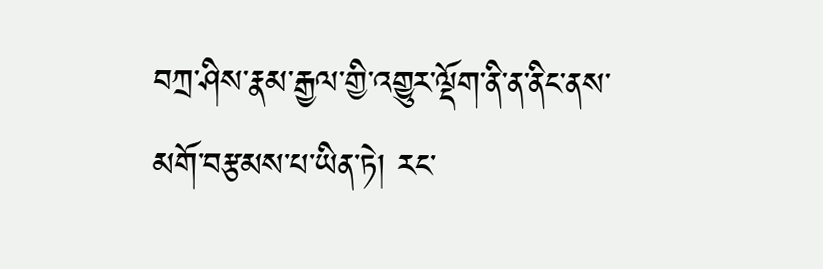བཀྲ་ཤིས་རྣམ་རྒྱལ་གྱི་འགྱུར་ལྡོག་ནི་ན་ནིང་ནས་མགོ་བརྩམས་པ་ཡིན་ཏེ། རང་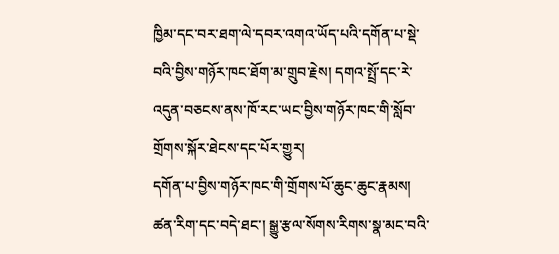ཁྱིམ་དང་བར་ཐག་ལེ་དབར་འགའ་ཡོད་པའི་དགོན་པ་སྡེ་བའི་བྱིས་གཉོར་ཁང་ཐོག་མ་གྲུབ་རྗེས། དགའ་སྤྲོ་དང་རེ་འདུན་བཅངས་ནས་ཁོ་རང་ཡང་བྱིས་གཉོར་ཁང་གི་སློབ་གྲོགས་སྐོར་ཐེངས་དང་པོར་གྱུར།
དགོན་པ་བྱིས་གཉོར་ཁང་གི་གྲོགས་པོ་ཆུང་ཆུང་རྣམས།
ཚན་རིག་དང་བདེ་ཐང་། སྒྱུ་རྩལ་སོགས་རིགས་སྣ་མང་བའི་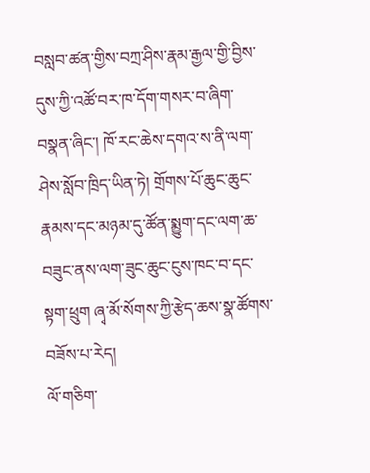བསླབ་ཚན་གྱིས་བཀྲ་ཤིས་རྣམ་རྒྱལ་གྱི་བྱིས་དུས་ཀྱི་འཚོ་བར་ཁ་དོག་གསར་བ་ཞིག་བསྣན་ཞིང་། ཁོ་རང་ཆེས་དགའ་ས་ནི་ལག་ཤེས་སློབ་ཁྲིད་ཡིན་ཏེ། གྲོགས་པོ་ཆུང་ཆུང་རྣམས་དང་མཉམ་དུ་ཚོན་སྨྱུག་དང་ལག་ཆ་བཟུང་ནས་ལག་ཟུང་ཆུང་ངུས་ཁང་བ་དང་སྟག་ཕྲུག ཞྭ་མོ་སོགས་ཀྱི་རྩེད་ཆས་སྣ་ཚོགས་བཟོས་པ་རེད།
ལོ་གཅིག་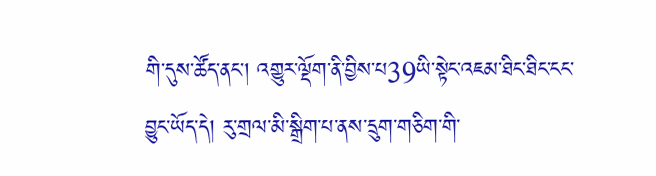གི་དུས་ཚོད་ནང་། འགྱུར་ལྡོག་ནི་བྱིས་པ39ཡི་སྟེང་འཇམ་ཐིང་ཐིང་ངང་བྱུང་ཡོད་དེ། རུ་གྲལ་མི་སྒྲིག་པ་ནས་དྲུག་གཅིག་གི་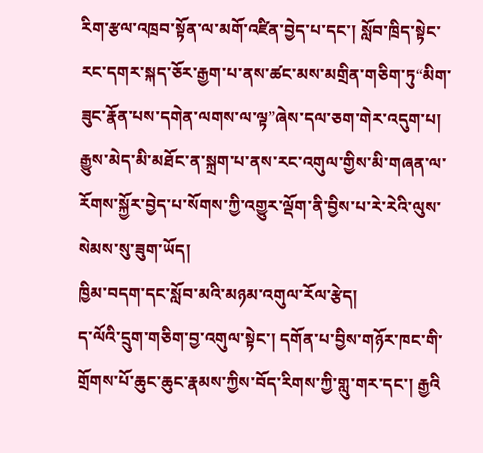རིག་རྩལ་འཁྲབ་སྟོན་ལ་མགོ་འཛིན་བྱེད་པ་དང་། སློབ་ཁྲིད་སྟེང་རང་དགར་སྐད་ཅོར་རྒྱག་པ་ནས་ཚང་མས་མགྲིན་གཅིག་ཏུ“མིག་ཟུང་རྣོན་པས་དགེན་ལགས་ལ་ལྟ”ཞེས་དལ་ཅག་གེར་འདུག་པ། རྒྱུས་མེད་མི་མཐོང་ན་སྐྲག་པ་ནས་རང་འགུལ་གྱིས་མི་གཞན་ལ་རོགས་སྐྱོར་བྱེད་པ་སོགས་ཀྱི་འགྱུར་ལྡོག་ནི་བྱིས་པ་རེ་རེའི་ལུས་སེམས་སུ་ཟུག་ཡོད།
ཁྱིམ་བདག་དང་སློབ་མའི་མཉམ་འགུལ་རོལ་རྩེད།
ད་ལོའི་དྲུག་གཅིག་བྱ་འགུལ་སྟེང་། དགོན་པ་བྱིས་གཉོར་ཁང་གི་གྲོགས་པོ་ཆུང་ཆུང་རྣམས་ཀྱིས་བོད་རིགས་ཀྱི་གླུ་གར་དང་། རྒྱའི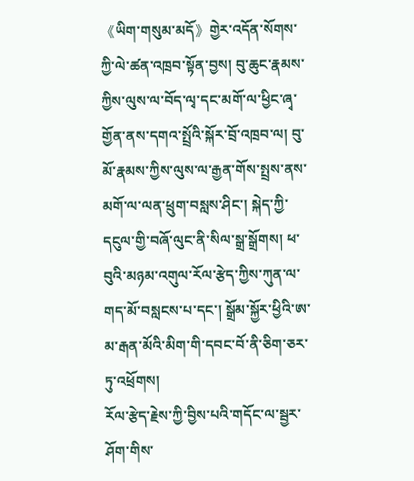《ཡིག་གསུམ་མདོ》གྱེར་འདོན་སོགས་ཀྱི་ལེ་ཚན་འཁྲབ་སྟོན་བྱས། བུ་ཆུང་རྣམས་ཀྱིས་ལུས་ལ་བོད་ལྭ་དང་མགོ་ལ་ཕྱིང་ཞྭ་གྱོན་ནས་དགའ་སྤྲོའི་སྐོར་བྲོ་འཁྲབ་ལ། བུ་མོ་རྣམས་ཀྱིས་ལུས་ལ་རྒྱན་གོས་སྤྲས་ནས་མགོ་ལ་ལན་ཕྲུག་བསླས་ཤིང་། སྐེད་ཀྱི་དངུལ་གྱི་བཞོ་ལུང་ནི་སིལ་སྒྲ་སྒྲོགས། ཕ་བུའི་མཉམ་འགུལ་རོལ་རྩེད་ཀྱིས་ཀུན་ལ་གད་མོ་བསླངས་པ་དང་། སྒྲོམ་སྐྱོར་ཕྱིའི་ཨ་མ་རྒན་མོའི་མིག་གི་དབང་བོ་ནི་ཅིག་ཅར་ཏུ་འཕྲོགས།
རོལ་རྩེད་རྗེས་ཀྱི་བྱིས་པའི་གདོང་ལ་སྦྱར་ཤོག་གིས་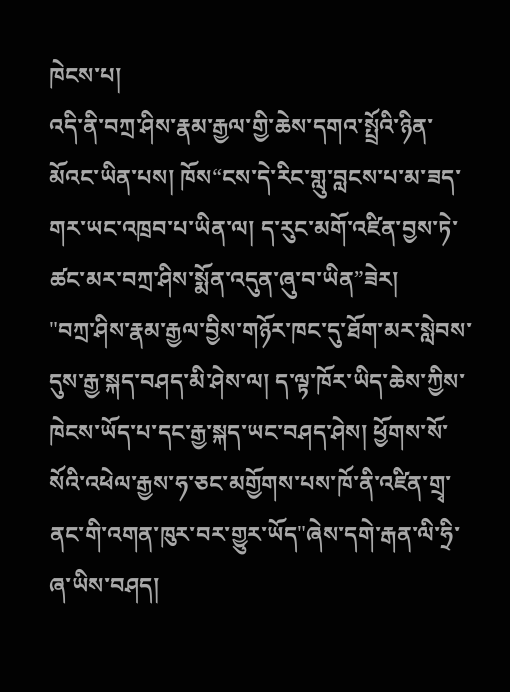ཁེངས་པ།
འདི་ནི་བཀྲ་ཤིས་རྣམ་རྒྱལ་གྱི་ཆེས་དགའ་སྤྲོའི་ཉིན་མོའང་ཡིན་པས། ཁོས“ངས་དེ་རིང་གླུ་བླངས་པ་མ་ཟད་གར་ཡང་འཁྲབ་པ་ཡིན་ལ། ད་རུང་མགོ་འཛིན་བྱས་ཏེ་ཚང་མར་བཀྲ་ཤིས་སྨོན་འདུན་ཞུ་བ་ཡིན”ཟེར།
"བཀྲ་ཤིས་རྣམ་རྒྱལ་བྱིས་གཉོར་ཁང་དུ་ཐོག་མར་སླེབས་དུས་རྒྱ་སྐད་བཤད་མི་ཤེས་ལ། ད་ལྟ་ཁོར་ཡིད་ཆེས་ཀྱིས་ཁེངས་ཡོད་པ་དང་རྒྱ་སྐད་ཡང་བཤད་ཤེས། ཕྱོགས་སོ་སོའི་འཕེལ་རྒྱས་ཧ་ཅང་མགྱོགས་པས་ཁོ་ནི་འཛིན་གྲྭ་ནང་གི་འགན་ཁུར་བར་གྱུར་ཡོད"ཞེས་དགེ་རྒན་ལི་ཧྲི་ཞ་ཡིས་བཤད།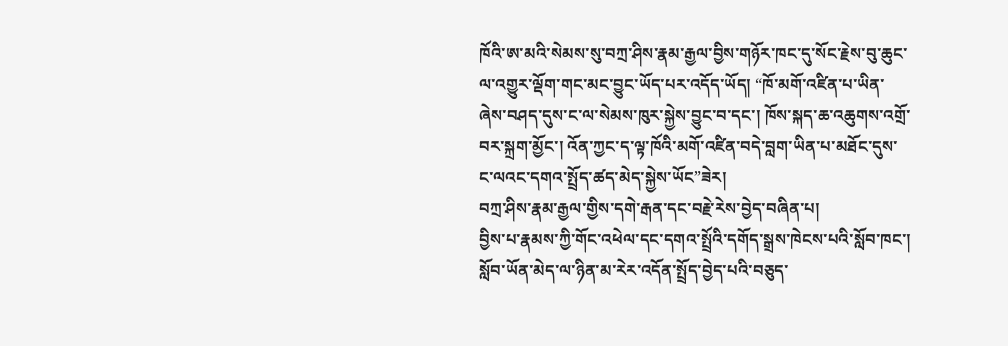ཁོའི་ཨ་མའི་སེམས་སུ་བཀྲ་ཤིས་རྣམ་རྒྱལ་བྱིས་གཉོར་ཁང་དུ་སོང་རྗེས་བུ་ཆུང་ལ་འགྱུར་ལྡོག་གང་མང་བྱུང་ཡོད་པར་འདོད་ཡོད། “ཁོ་མགོ་འཛིན་པ་ཡིན་ཞེས་བཤད་དུས་ང་ལ་སེམས་ཁུར་སྐྱེས་བྱུང་བ་དང་། ཁོས་སྐད་ཆ་འཆུགས་འགྲོ་བར་སྐྲག་མྱོང་། འོན་ཀྱང་ད་ལྟ་ཁོའི་མགོ་འཛིན་བདེ་བླག་ཡིན་པ་མཐོང་དུས་ང་ལའང་དགའ་སྤྲོད་ཚད་མེད་སྐྱེས་ཡོང”ཟེར།
བཀྲ་ཤིས་རྣམ་རྒྱལ་གྱིས་དགེ་རྒན་དང་བརྗེ་རེས་བྱེད་བཞིན་པ།
བྱིས་པ་རྣམས་ཀྱི་གོང་འཕེལ་དང་དགའ་སྤྲོའི་དགོད་སྒྲས་ཁེངས་པའི་སློབ་ཁང་། སློབ་ཡོན་མེད་ལ་ཉིན་མ་རེར་འདོན་སྤྲོད་བྱེད་པའི་བཅུད་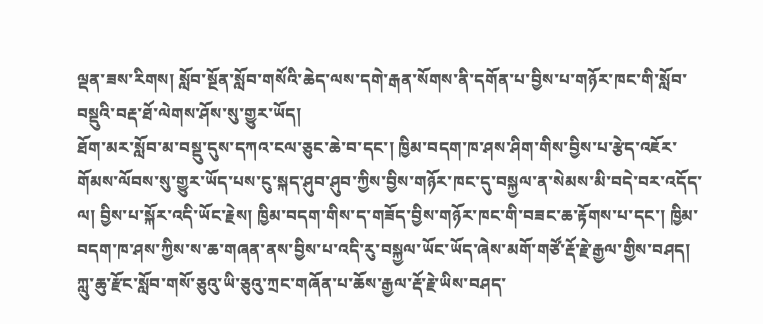ལྡན་ཟས་རིགས། སློབ་སྔོན་སློབ་གསོའི་ཆེད་ལས་དགེ་རྒན་སོགས་ནི་དགོན་པ་བྱིས་པ་གཉོར་ཁང་གི་སློབ་བསྡུའི་བརྡ་ཐོ་ལེགས་ཤོས་སུ་གྱུར་ཡོད།
ཐོག་མར་སློབ་མ་བསྡུ་དུས་དཀའ་ངལ་ཅུང་ཆེ་བ་དང་། ཁྱིམ་བདག་ཁ་ཤས་ཤིག་གིས་བྱིས་པ་རྩེད་འཇོར་གོམས་ལོབས་སུ་གྱུར་ཡོད་པས་ངུ་སྐད་ཤུབ་ཤུབ་ཀྱིས་བྱིས་གཉོར་ཁང་དུ་བསྐྱལ་ན་སེམས་མི་བདེ་བར་འདོད་ལ། བྱིས་པ་སྐོར་འདི་ཡོང་རྗེས། ཁྱིམ་བདག་གིས་ད་གཟོད་བྱིས་གཉོར་ཁང་གི་བཟང་ཆ་རྟོགས་པ་དང་། ཁྱིམ་བདག་ཁ་ཤས་ཀྱིས་ས་ཆ་གཞན་ནས་བྱིས་པ་འདི་རུ་བསྐྱལ་ཡོང་ཡོད་ཞེས་མགོ་གཙོ་རྡོ་རྗེ་རྒྱལ་གྱིས་བཤད།
ཀླུ་ཆུ་རྫོང་སློབ་གསོ་ཅུའུ་ཡི་ཅུའུ་ཀྲང་གཞོན་པ་ཆོས་རྒྱལ་རྡོ་རྗེ་ཡིས་བཤད་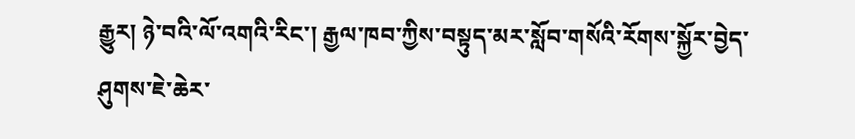རྒྱུར། ཉེ་བའི་ལོ་འགའི་རིང་། རྒྱལ་ཁབ་ཀྱིས་བསྟུད་མར་སློབ་གསོའི་རོགས་སྐྱོར་བྱེད་ཤུགས་ཇེ་ཆེར་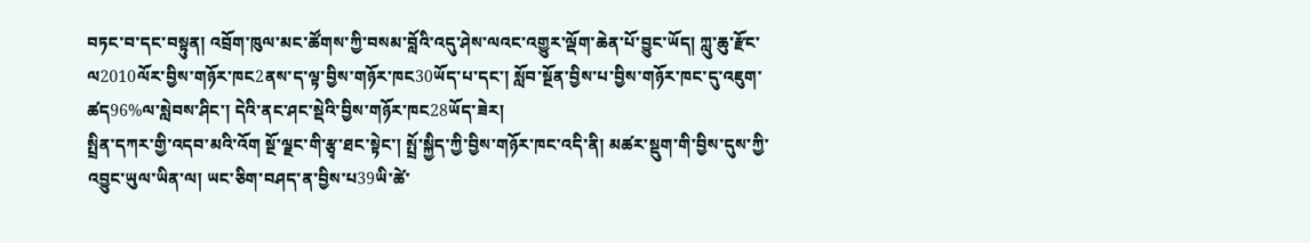བཏང་བ་དང་བསྟུན། འབྲོག་ཁུལ་མང་ཚོགས་ཀྱི་བསམ་བློའི་འདུ་ཤེས་ལའང་འགྱུར་ལྡོག་ཆེན་པོ་བྱུང་ཡོད། ཀླུ་ཆུ་རྫོང་ལ2010ལོར་བྱིས་གཉོར་ཁང2ནས་ད་ལྟ་བྱིས་གཉོར་ཁང30ཡོད་པ་དང་། སློབ་སྔོན་བྱིས་པ་བྱིས་གཉོར་ཁང་དུ་འཇུག་ཚད96%ལ་སླེབས་ཤིང་། དེའི་ནང་ཤང་སྡེའི་བྱིས་གཉོར་ཁང28ཡོད་ཟེར།
སྤྲིན་དཀར་གྱི་འདབ་མའི་འོག སྔོ་ལྗང་གི་རྩྭ་ཐང་སྟེང་། སྤྲོ་སྐྱིད་ཀྱི་བྱིས་གཉོར་ཁང་འདི་ནི། མཚར་སྡུག་གི་བྱིས་དུས་ཀྱི་འབྱུང་ཡུལ་ཡིན་ལ། ཡང་ཅིག་བཤད་ན་བྱིས་པ39ཡི་ཚེ་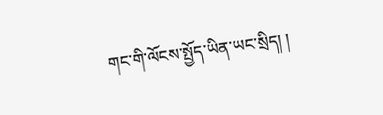གང་གི་ལོངས་སྤྱོད་ཡིན་ཡང་སྲིད། །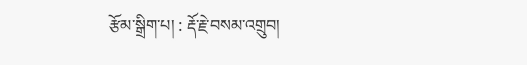རྩོམ་སྒྲིག་པ། : རྡོ་རྗེ་བསམ་འགྲུབ།